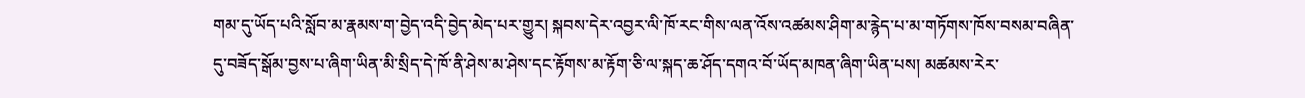གམ་དུ་ཡོད་པའི་སློབ་མ་རྣམས་ག་བྱེད་འདི་བྱེད་མེད་པར་གྱུར། སྐབས་དེར་འབྱར་ལི་ཁོ་རང་གིས་ལན་འོས་འཚམས་ཤིག་མ་རྙེད་པ་མ་གཏོགས་ཁོས་བསམ་བཞིན་དུ་བཟོད་སྒོམ་བྱས་པ་ཞིག་ཡིན་མི་སྲིད་དེ་ཁོ་ནི་ཤེས་མ་ཤེས་དང་རྟོགས་མ་རྟོག་ཅི་ལ་སྐད་ཆ་ཤོད་དགའ་བོ་ཡོད་མཁན་ཞིག་ཡིན་པས། མཚམས་རེར་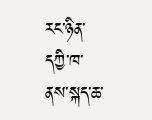རང་ཉིན་དཀྱི་ཁ་ནས་སྐད་ཆ་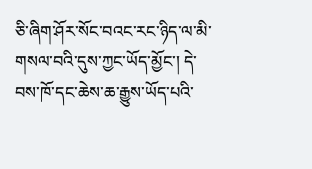ཅི་ཞིག་ཤོར་སོང་བའང་རང་ཉིད་ལ་མི་གསལ་བའི་དུས་ཀྱང་ཡོད་མྱོང་། དེ་བས་ཁོ་དང་ཆེས་ཆ་རྒྱུས་ཡོད་པའི་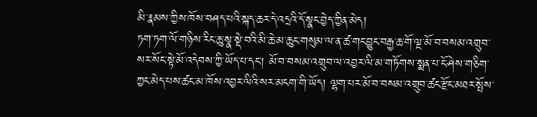མི་རྣམས་ཀྱིས་ཁོས་བཤད་པའི་སྐད་ཆར་དེ་འདྲའི་དོ་སྣང་བྱེད་ཀྱིན་མེད།
ཏག་ཏག་ལོ་གཉིས་རིང་ཆུ་སྣ་སྡེ་བའི་མི་ཆེ་མ་ཆུང་གསུམ་ལ་ན་ཚ་གང་བྱུང་བརྒྱ་ཆ་གོ་ལྔ་མོ་བ་བསམ་འགྲུབ་སར་སོང་སྟེ་མོ་འདེབས་ཀྱི་ཡོད་པ་དང་། མོ་བ་བསམ་འགྲུབ་ལ་འབྱར་ལི་མ་གཏོགས་སྨན་པ་ངོ་ཤེས་གཅིག་ཀྱང་མེད་པས་ཚང་མ་ཁོས་འབྱར་ལིའི་སར་མངག་གི་ཡོད། ལྷག་པར་མོ་བ་བསམ་འགྲུབ་ཚང་རྫོང་མཐར་སྤོས་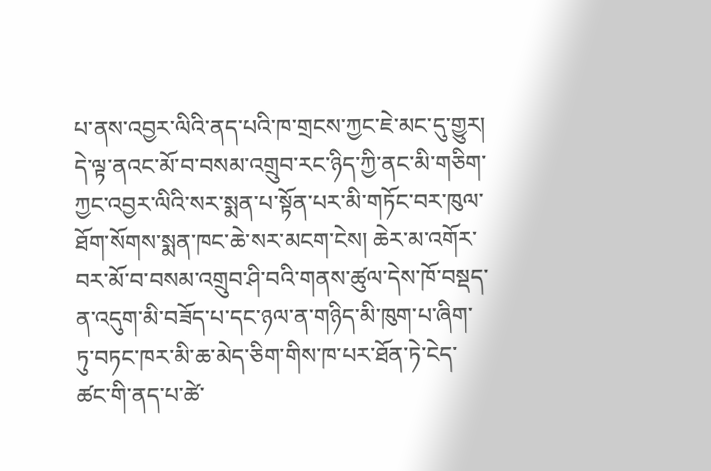པ་ནས་འབྱར་ལིའི་ནད་པའི་ཁ་གྲངས་ཀྱང་ཇེ་མང་དུ་གྱུར། དེ་ལྟ་ནའང་མོ་བ་བསམ་འགྲུབ་རང་ཉིད་ཀྱི་ནང་མི་གཅིག་ཀྱང་འབྱར་ལིའི་སར་སྨན་པ་སྟོན་པར་མི་གཏོང་བར་ཁུལ་ཐོག་སོགས་སྨན་ཁང་ཆེ་སར་མངག་ངེས། ཆེར་མ་འགོར་བར་མོ་བ་བསམ་འགྲུབ་ཤི་བའི་གནས་ཚུལ་དེས་ཁོ་བསྡད་ན་འདུག་མི་བཟོད་པ་དང་ཉལ་ན་གཉིད་མི་ཁུག་པ་ཞིག་ཏུ་བཏང་ཁར་མི་ཆ་མེད་ཅིག་གིས་ཁ་པར་ཐོན་ཏེ་ངེད་ཚང་གི་ནད་པ་ཚེ་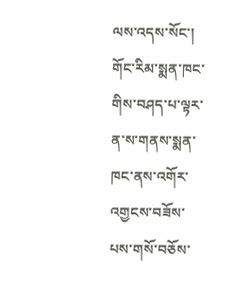ལས་འདས་སོང་། གོང་རིམ་སྨན་ཁང་གིས་བཤད་པ་ལྟར་ན་ས་གནས་སྨན་ཁང་ནས་འགོར་འགྱངས་བཟོས་པས་གསོ་བཅོས་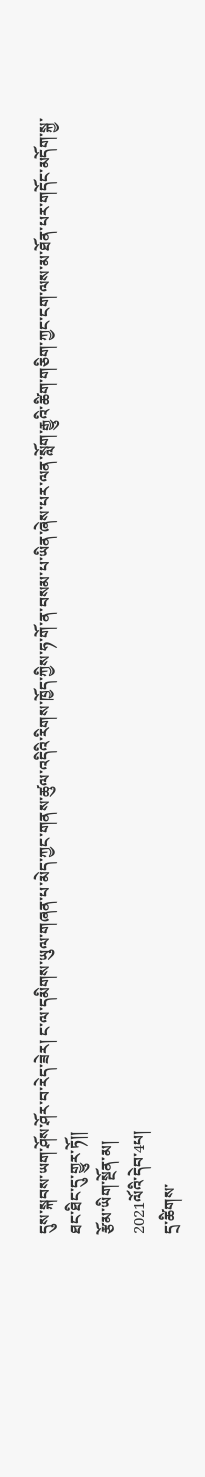དུས་སྐབས་ཡག་ཤོས་ཤོར་བ་རེད་ཟེར། ང་ལ་དམིགས་ཡུལ་གཞན་པ་མེད་ཀྱང་གནས་ཚུལ་འདིའི་རིགས་ཁྱོད་ཀྱིས་ཧ་གོ་ན་བསམ་པ་ཡིན་ཞེས་པར་ལན་སློག་རྒྱུའི་ཚིག་གཅིག་ཀྱང་ངག་ལས་མ་ཐོན་པར་གདོང་མདོག་སྐྱ་ཐང་ཐིང་དུ་གྱུར་ཏོ།།
རྩོམ་ཡིག་སྔོན་མ།
2021ལོའི་དེབ་4པ།
དྲ་ཚིགས་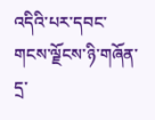འདིའི་པར་དབང་གངས་ལྗོངས་ཉི་གཞོན་དྲ་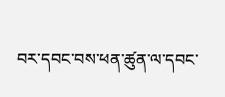བར་དབང་བས་ཕན་ཚུན་ལ་དབང་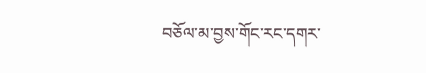བཅོལ་མ་བྱས་གོང་རང་དགར་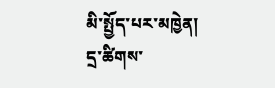མི་སྤྱོད་པར་མཁྱེན།
དྲ་ཚིགས་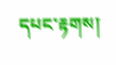དཔང་རྟགས།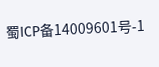蜀ICP备14009601号-1